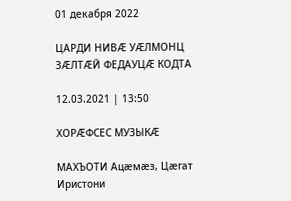01 декабря 2022

ЦАРДИ НИВÆ УÆЛМОНЦ ЗÆЛТÆЙ ФЕДАУЦÆ КОДТА

12.03.2021 | 13:50

ХОРÆФСЕС МУЗЫКÆ

МАХЪОТИ Ацæмæз, Цæгат Иристони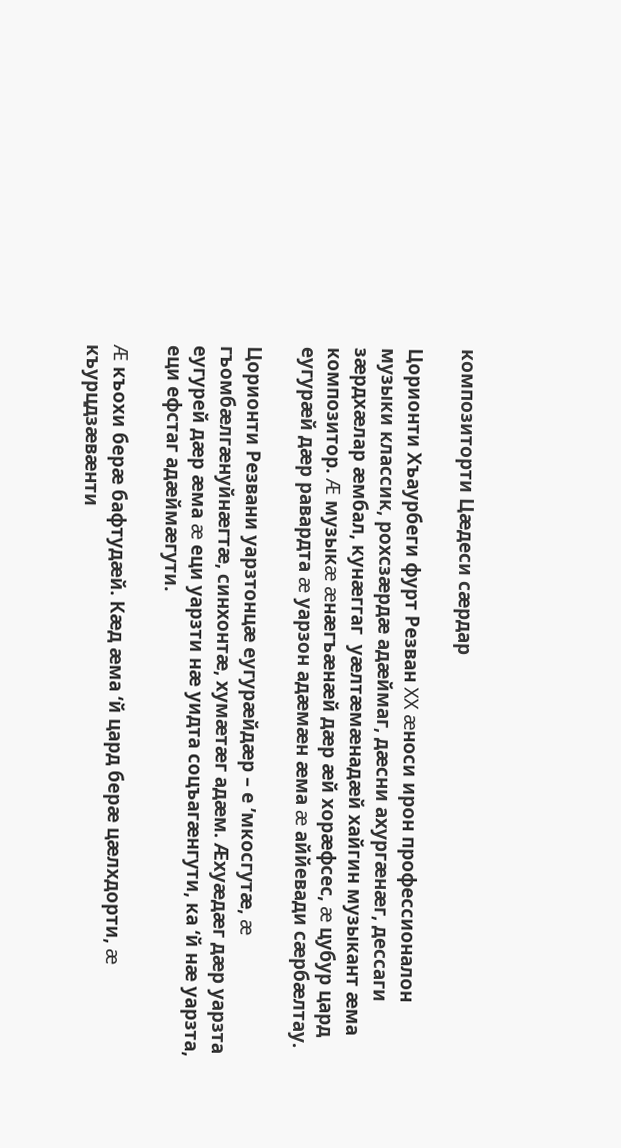композиторти Цæдеси сæрдар

Цорионти Хъаурбеги фурт Резван XX æноси ирон профессионалон музыки классик, рохсзæрдæ адæймаг, дæсни ахургæнæг, дессаги зæрдхæлар æмбал, кунæггаг  уæлтæмæнадæй хайгин музыкант æма композитор. Æ музыкæ æнæгъæнæй дæр æй хорæфсес, æ цубур цард еугурæй дæр равардта æ уарзон адæмæн æма æ аййевади сæрбæлтау.

Цорионти Резвани уарзтонцæ еугурæйдæр – е ’мкосгутæ, æ гъомбæлгæнуйнæгтæ, синхонтæ, хумæтæг адæм. Æхуæдæг дæр уарзта еугурей дæр æма æ еци уарзти нæ уидта соцъагæнгути, ка ‘й нæ уарзта, еци ефстаг адæймæгути.

Æ къохи берæ бафтудæй. Кæд æма ‘й цард берæ цæлхдорти, æ къурцдзæвæнти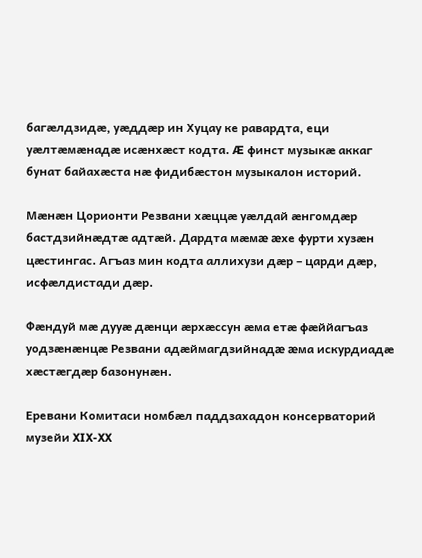багæлдзидæ, уæддæр ин Хуцау ке равардта, еци уæлтæмæнадæ исæнхæст кодта. Æ финст музыкæ аккаг бунат байахæста нæ фидибæстон музыкалон историй.

Мæнæн Цорионти Резвани хæццæ уæлдай æнгомдæр бастдзийнæдтæ адтæй. Дардта мæмæ æхе фурти хузæн цæстингас. Агъаз мин кодта аллихузи дæр – царди дæр, исфæлдистади дæр.

Фæндуй мæ дууæ дæнци æрхæссун æма етæ фæййагъаз уодзæнæнцæ Резвани адæймагдзийнадæ æма искурдиадæ хæстæгдæр базонунæн.

Еревани Комитаси номбæл паддзахадон консерваторий музейи XIX-XX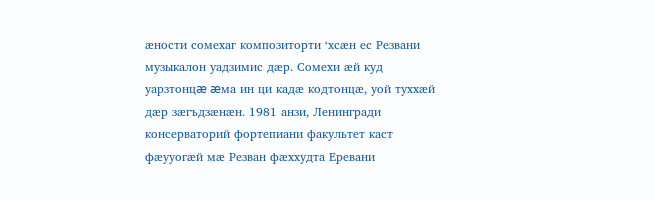æности сомехаг композиторти ‘хсæн ес Резвани музыкалон уадзимис дæр. Сомехи æй куд уарзтонцæ æма ин ци кадæ кодтонцæ, уой туххæй дæр зæгъдзæнæн. 1981 анзи, Ленингради консерваторий фортепиани факультет каст фæууогæй мæ Резван фæххудта Еревани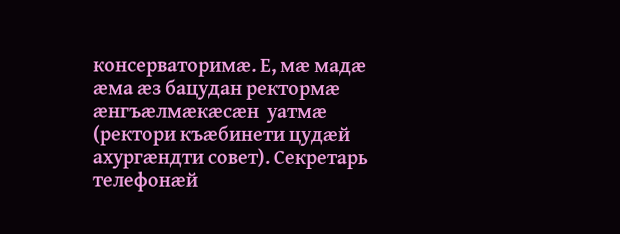консерваторимæ. Е, мæ мадæ æма æз бацудан ректормæ  æнгъæлмæкæсæн  уатмæ (ректори къæбинети цудæй ахургæндти совет). Секретарь телефонæй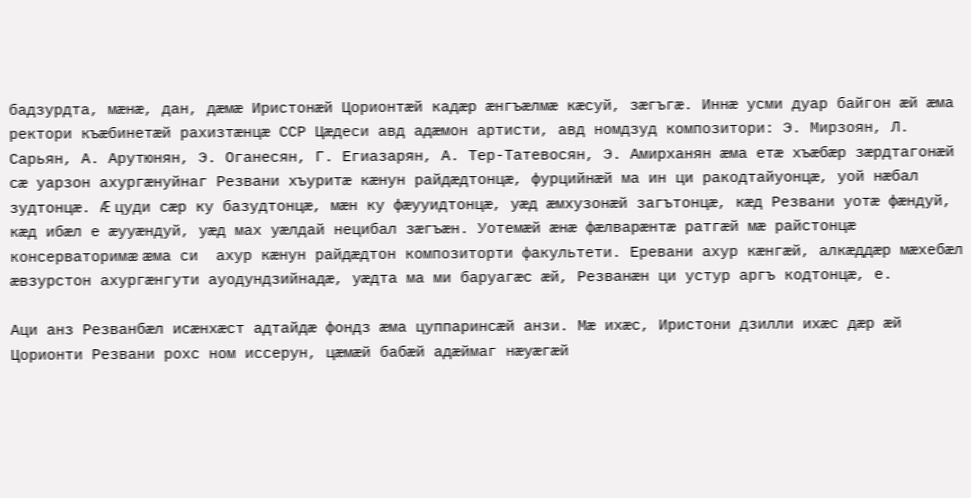бадзурдта, мæнæ, дан, дæмæ Иристонæй Цорионтæй кадæр æнгъæлмæ кæсуй, зæгъгæ. Иннæ усми дуар байгон æй æма ректори къæбинетæй рахизтæнцæ ССР Цæдеси авд адæмон артисти, авд номдзуд композитори: Э. Мирзоян, Л. Сарьян, А. Арутюнян, Э. Оганесян, Г. Егиазарян, А. Тер-Татевосян, Э. Амирханян æма етæ хъæбæр зæрдтагонæй сæ уарзон ахургæнуйнаг Резвани хъуритæ кæнун райдæдтонцæ, фурцийнæй ма ин ци ракодтайуонцæ, уой нæбал зудтонцæ. Æ цуди сæр ку базудтонцæ, мæн ку фæууидтонцæ, уæд æмхузонæй загътонцæ, кæд Резвани уотæ фæндуй, кæд ибæл е æууæндуй, уæд мах уæлдай нецибал зæгъæн. Уотемæй æнæ фæлварæнтæ ратгæй мæ райстонцæ консерваторимæ æма си  ахур кæнун райдæдтон композиторти факультети. Еревани ахур кæнгæй, алкæддæр мæхебæл æвзурстон ахургæнгути ауодундзийнадæ, уæдта ма ми баруагæс æй, Резванæн ци устур аргъ кодтонцæ, е.

Аци анз Резванбæл исæнхæст адтайдæ фондз æма цуппаринсæй анзи. Мæ ихæс, Иристони дзилли ихæс дæр æй Цорионти Резвани рохс ном иссерун, цæмæй бабæй адæймаг нæуæгæй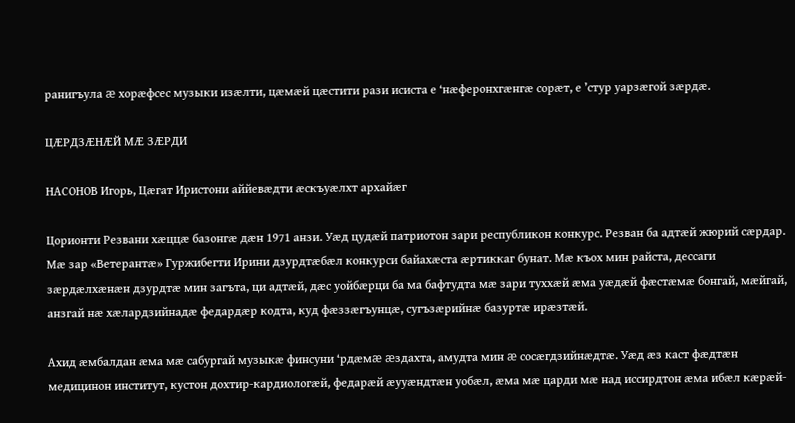ранигъула æ хорæфсес музыки изæлти, цæмæй цæстити рази исиста е ‘нæферонхгæнгæ сорæт, е ’стур уарзæгой зæрдæ.

ЦÆРДЗÆНÆЙ МÆ ЗÆРДИ

НАСОНОВ Игорь, Цæгат Иристони аййевæдти æскъуæлхт архайæг

Цорионти Резвани хæццæ базонгæ дæн 1971 анзи. Уæд цудæй патриотон зари республикон конкурс. Резван ба адтæй жюрий сæрдар. Мæ зар «Ветерантæ» Гуржибегти Ирини дзурдтæбæл конкурси байахæста æртиккаг бунат. Мæ къох мин райста, дессаги зæрдæлхæнæн дзурдтæ мин загъта, ци адтæй, дæс уойбæрци ба ма бафтудта мæ зари туххæй æма уæдæй фæстæмæ бонгай, мæйгай, анзгай нæ хæлардзийнадæ федардæр кодта, куд фæззæгъунцæ, сугъзæрийнæ базуртæ ирæзтæй.

Ахид æмбалдан æма мæ сабургай музыкæ финсуни ‘рдæмæ æздахта, амудта мин æ сосæгдзийнæдтæ. Уæд æз каст фæдтæн медицинон институт, кустон дохтир-кардиологæй, федарæй æууæндтæн уобæл, æма мæ царди мæ над иссирдтон æма ибæл кæрæй-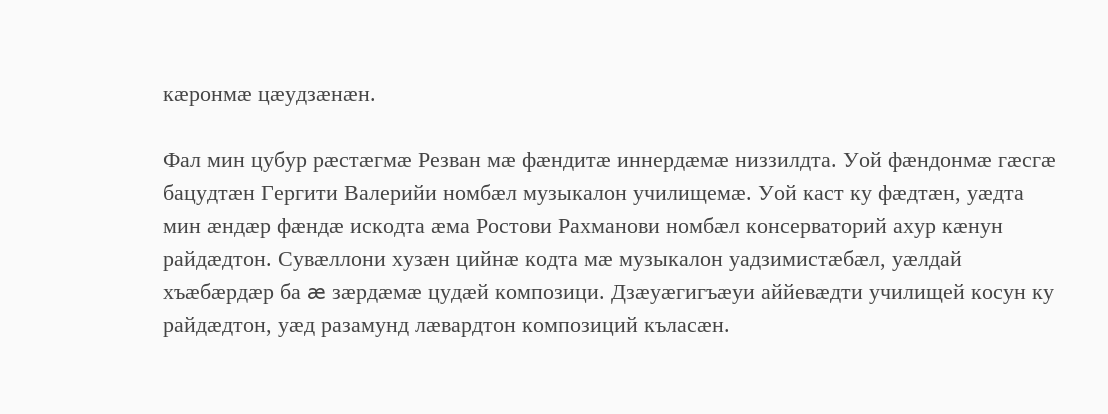кæронмæ цæудзæнæн.

Фал мин цубур рæстæгмæ Резван мæ фæндитæ иннердæмæ низзилдта. Уой фæндонмæ гæсгæ бацудтæн Гергити Валерийи номбæл музыкалон училищемæ. Уой каст ку фæдтæн, уæдта мин æндæр фæндæ искодта æма Ростови Рахманови номбæл консерваторий ахур кæнун райдæдтон. Сувæллони хузæн цийнæ кодта мæ музыкалон уадзимистæбæл, уæлдай хъæбæрдæр ба æ зæрдæмæ цудæй композици. Дзæуæгигъæуи аййевæдти училищей косун ку райдæдтон, уæд разамунд лæвардтон композиций къласæн.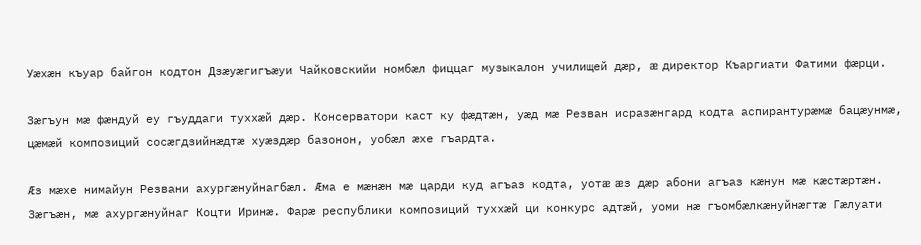Уæхæн къуар байгон кодтон Дзæуæгигъæуи Чайковскийи номбæл фиццаг музыкалон училищей дæр, æ директор Къаргиати Фатими фæрци.

Зæгъун мæ фæндуй еу гъуддаги туххæй дæр. Консерватори каст ку фæдтæн, уæд мæ Резван исразæнгард кодта аспирантурæмæ бацæунмæ, цæмæй композиций сосæгдзийнæдтæ хуæздæр базонон, уобæл æхе гъардта.

Æз мæхе нимайун Резвани ахургæнуйнагбæл. Æма е мæнæн мæ царди куд агъаз кодта, уотæ æз дæр абони агъаз кæнун мæ кæстæртæн. Зæгъæн, мæ ахургæнуйнаг Коцти Иринæ. Фарæ республики композиций туххæй ци конкурс адтæй, уоми нæ гъомбæлкæнуйнæгтæ Гæлуати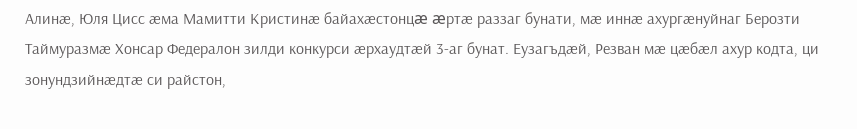Алинæ, Юля Цисс æма Мамитти Кристинæ байахæстонцæ æртæ раззаг бунати, мæ иннæ ахургæнуйнаг Берозти Таймуразмæ Хонсар Федералон зилди конкурси æрхаудтæй 3-аг бунат. Еузагъдæй, Резван мæ цæбæл ахур кодта, ци зонундзийнæдтæ си райстон,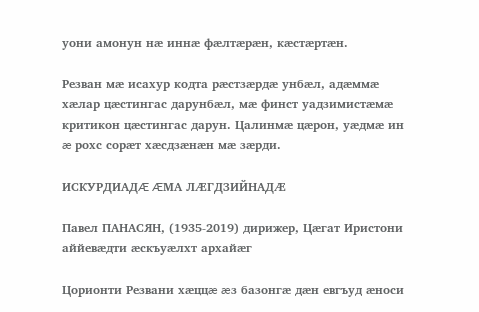уони амонун нæ иннæ фæлтæрæн, кæстæртæн.

Резван мæ исахур кодта рæстзæрдæ унбæл, адæммæ хæлар цæстингас дарунбæл, мæ финст уадзимистæмæ критикон цæстингас дарун. Цалинмæ цæрон, уæдмæ ин æ рохс сорæт хæсдзæнæн мæ зæрди.

ИСКУРДИАДÆ ÆМА ЛÆГДЗИЙНАДÆ

Павел ПАНАСЯН, (1935-2019) дирижер, Цæгат Иристони аййевæдти æскъуæлхт архайæг

Цорионти Резвани хæццæ æз базонгæ дæн евгъуд æноси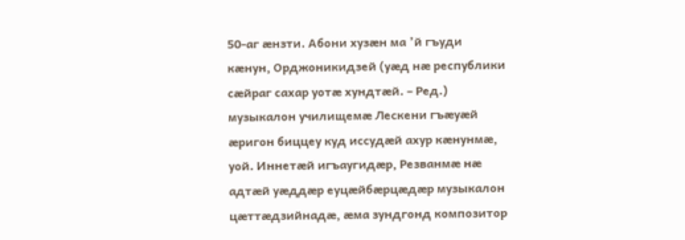50-аг æнзти. Абони хузæн ма ’й гъуди кæнун, Орджоникидзей (уæд нæ республики сæйраг сахар уотæ хундтæй. – Ред.) музыкалон училищемæ Лескени гъæуæй æригон биццеу куд иссудæй ахур кæнунмæ, уой. Иннетæй игъаугидæр, Резванмæ нæ адтæй уæддæр еуцæйбæрцæдæр музыкалон цæттæдзийнадæ, æма зундгонд композитор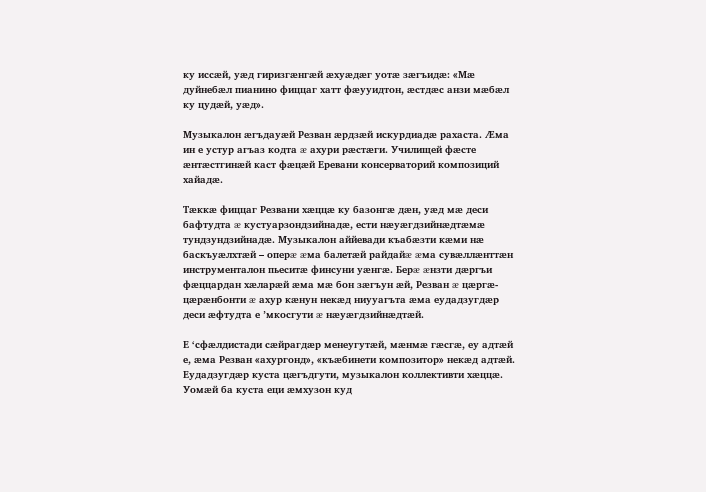ку иссæй, уæд гиризгæнгæй æхуæдæг уотæ зæгъидæ: «Мæ дуйнебæл пианино фиццаг хатт фæууидтон, æстдæс анзи мæбæл ку цудæй, уæд».

Музыкалон æгъдауæй Резван æрдзæй искурдиадæ рахаста. Æма ин е устур агъаз кодта æ ахури рæстæги. Училищей фæсте æнтæстгинæй каст фæцæй Еревани консерваторий композиций хайадæ.

Тæккæ фиццаг Резвани хæццæ ку базонгæ дæн, уæд мæ деси бафтудта æ кустуарзондзийнадæ, ести нæуæгдзийнæдтæмæ тундзундзийнадæ. Музыкалон аййевади къабæзти кæми нæ баскъуæлхтæй – оперæ æма балетæй райдайæ æма сувæллæнттæн инструменталон пьеситæ финсуни уæнгæ. Берæ æнзти дæргъи фæццардан хæларæй æма мæ бон зæгъун æй, Резван æ цæргæ-цæрæнбонти æ ахур кæнун некæд ниууагъта æма еудадзугдæр деси æфтудта е ’мкосгути æ нæуæгдзийнæдтæй.

Е ‘сфæлдистади сæйрагдæр менеугутæй, мæнмæ гæсгæ, еу адтæй е, æма Резван «ахургонд», «къæбинети композитор» некæд адтæй. Еудадзугдæр куста цæгъдгути, музыкалон коллективти хæццæ. Уомæй ба куста еци æмхузон куд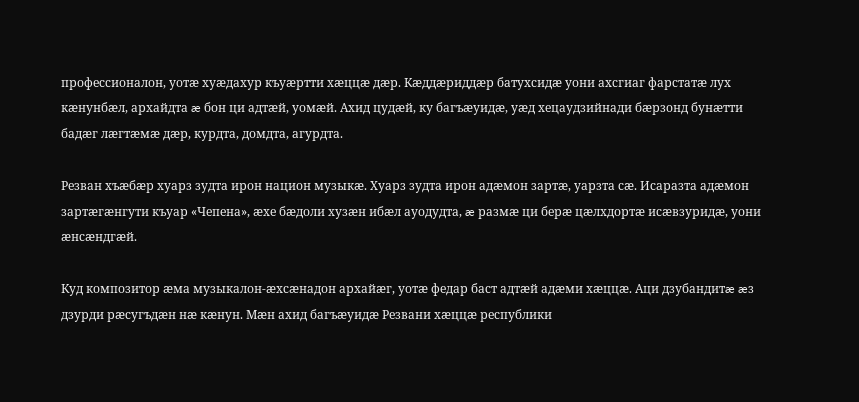профессионалон, уотæ хуæдахур къуæртти хæццæ дæр. Кæддæриддæр батухсидæ уони ахсгиаг фарстатæ лух кæнунбæл, архайдта æ бон ци адтæй, уомæй. Ахид цудæй, ку багъæуидæ, уæд хецаудзийнади бæрзонд бунæтти бадæг лæгтæмæ дæр, курдта, домдта, агурдта.

Резван хъæбæр хуарз зудта ирон национ музыкæ. Хуарз зудта ирон адæмон зартæ, уарзта сæ. Исаразта адæмон зартæгæнгути къуар «Чепена», æхе бæдоли хузæн ибæл ауодудта, æ размæ ци берæ цæлхдортæ исæвзуридæ, уони æнсæндгæй.

Куд композитор æма музыкалон-æхсæнадон архайæг, уотæ федар баст адтæй адæми хæццæ. Аци дзубандитæ æз дзурди рæсугъдæн нæ кæнун. Мæн ахид багъæуидæ Резвани хæццæ республики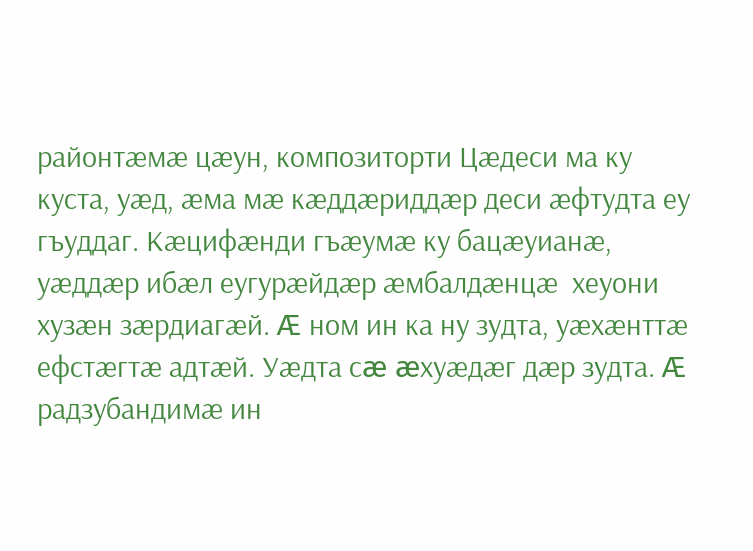районтæмæ цæун, композиторти Цæдеси ма ку куста, уæд, æма мæ кæддæриддæр деси æфтудта еу гъуддаг. Кæцифæнди гъæумæ ку бацæуианæ, уæддæр ибæл еугурæйдæр æмбалдæнцæ  хеуони хузæн зæрдиагæй. Æ ном ин ка ну зудта, уæхæнттæ ефстæгтæ адтæй. Уæдта сæ æхуæдæг дæр зудта. Æ радзубандимæ ин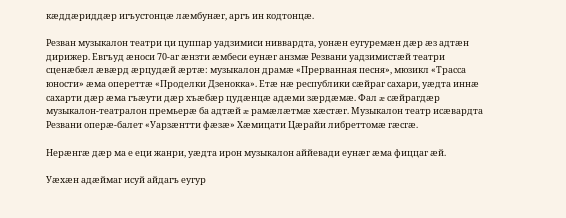кæддæриддæр игъустонцæ лæмбунæг, аргъ ин кодтонцæ.

Резван музыкалон театри ци цуппар уадзимиси ниввардта, уонæн еугуремæн дæр æз адтæн дирижер. Евгъуд æноси 70-аг æнзти æмбеси еунæг анзмæ Резвани уадзимистæй театри  сценæбæл æвæрд æрцудæй æртæ: музыкалон драмæ «Прерванная песня», мюзикл «Трасса юности» æма опереттæ «Проделки Дзенокка». Етæ нæ республики сæйраг сахари, уæдта иннæ сахарти дæр æма гъæути дæр хъæбæр цудæнцæ адæми зæрдæмæ. Фал æ сæйрагдæр музыкалон-театралон премьерæ ба адтæй æ рамæлæтмæ хæстæг. Музыкалон театр исæвардта Резвани оперæ-балет «Уарзæнтти фæзæ» Хæмицати Цæрайи либреттомæ гæсгæ.

Нерæнгæ дæр ма е еци жанри, уæдта ирон музыкалон аййевади еунæг æма фиццаг æй.

Уæхæн адæймаг исуй айдагъ еугур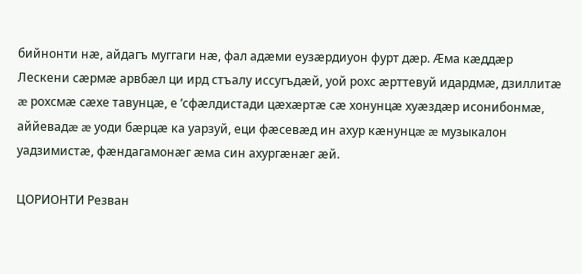бийнонти нæ, айдагъ муггаги нæ, фал адæми еузæрдиуон фурт дæр. Æма кæддæр Лескени сæрмæ арвбæл ци ирд стъалу иссугъдæй, уой рохс æрттевуй идардмæ, дзиллитæ æ рохсмæ сæхе тавунцæ, е ’сфæлдистади цæхæртæ сæ хонунцæ хуæздæр исонибонмæ, аййевадæ æ уоди бæрцæ ка уарзуй, еци фæсевæд ин ахур кæнунцæ æ музыкалон уадзимистæ, фæндагамонæг æма син ахургæнæг æй.

ЦОРИОНТИ Резван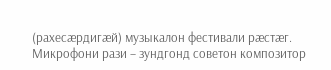(рахесæрдигæй) музыкалон фестивали рæстæг. Микрофони рази – зундгонд советон композитор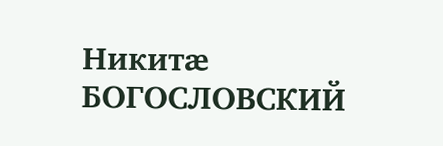Никитæ БОГОСЛОВСКИЙ